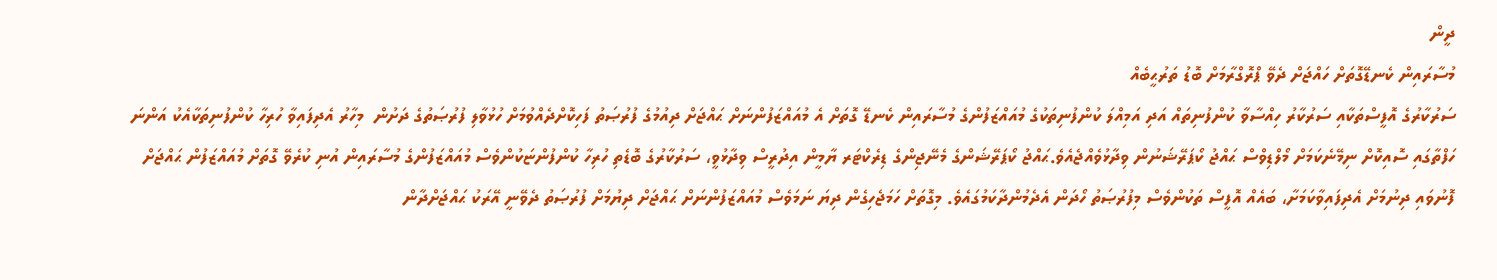ދީން
މުސާރައިން ކެނޑޭގޮތަށް ހައްޖަށް ދެވޭ ޕްރޮގްރާމަށް ބޮޑު ތަރުޙީބެއް
ސަރުކާރުގެ އޮފީސްތަކާއި ސަރުކާރު ހިއްސާވާ ކުންފުނިތައް އަދި އަމިއްލަ ކުންފުނިތަކުގެ މުއައްޒަފުންގެ މުސާރައިން ކެނޑޭ ގޮތަށް އެ މުއައްޒަފުންނަށް ޙައްޖަށް ދިއުމުގެ ފުރުޞަތު ފަހިކޮށްދެއްވުމަށް ހުޅުވާލި ފުރުޞަތުގެ ދަށުން  މިހާރު އެދިފައިވާ ހުރިހާ ކުންފުނިތަކާއެކު އަންނަ ހަފްތާގައި ސޮއިކޮށް ނިމޭނެކަމަށް މޯލްޑިވްސް ޙައްޖު ކޯޕަރޭޝަނުން ވިދާޅުވެއްޖެއެވެ.ޙައްޖު ކޯޕަރޭޝަންގެ މެނޭޖިންގެ ޑިރެކްޓަރ ޔާމީން އިދުރީސް ވިދާޅުވީ، ސަރުކާރުގެ ބޮޑެތި ހުރިހާ ކުންފުންޏަކުންވެސް މުއައްޒަފުންގެ މުސާރައިން އުނި ކުރެވޭ ގޮތަށް މުއައްޒަފުން ޙައްޖަށް ފޮނުވައި ދިނުމަށް އެދިފައިވާކަމަށާ، ބައެއް އޮފީސް ތަކުންވެސް މިފުރުޞަތު ހޯދަން އެދެމުންދާކަމުގައެވެ. މިގޮތަށް ހަމަޖެހިގެން ދިޔަ ނަމަވެސް މުއައްޒަފުންނަށް ޙައްޖަށް ދިޔުމަށް ފުރުޞަތު ދެވޭނީ އޭރަކު ޙައްޖަށްދާން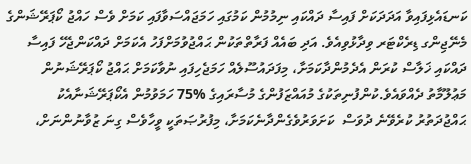ކަނޑައެޅިފައިވާ އަދަދަކަށް ފައިސާ ދައްކައި ނިމުމުން ކަމުގައި ހަމަޖައްސަވާފައި ކަމަށް ވެސް ހައްޖު ކޯޕަރޭޝަންގެ މެނޭޖިންގ ޑިރެކްޓަރ ވިދާޅުވިއެވެ. އަދި ބައެއް ފަރާތްތަކުން ޙައްޖުވުމަށްފަހު އެކަމަށް ދައްކަންޖެހޭ ފައިސާ ދައްކައި ޚަލާސް ކުރަން އެދެމުންދާކަމަށާ، މިފަދައުސޫލެއް ހަމަޖެހިފައި ނުވާކަމަށް ޙައްޖު ކޯޕަރޭޝަނުން މަޢުލޫމާތު ދެއްވައެވެ.ކުންފުނިތަކުގެ މުއައްޒަފުންގެ މުސާރައިގެ %75 ހަމަވުމުން އެކޯޕަރޭޝަނާއެކު ޙައްޖުދަތުރު ކުރެވޭނެ ދުވަސް  ކަށަވަރުވެގެންދާނެކަމަށާ، މިފުރުޞަތަކީ ވީހާވެސް ގިނަ ޒުވާނުންނަށް،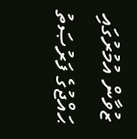ޒުވާން އުމުރުގައި ޙައްޖުގެ ފަރުޞަތު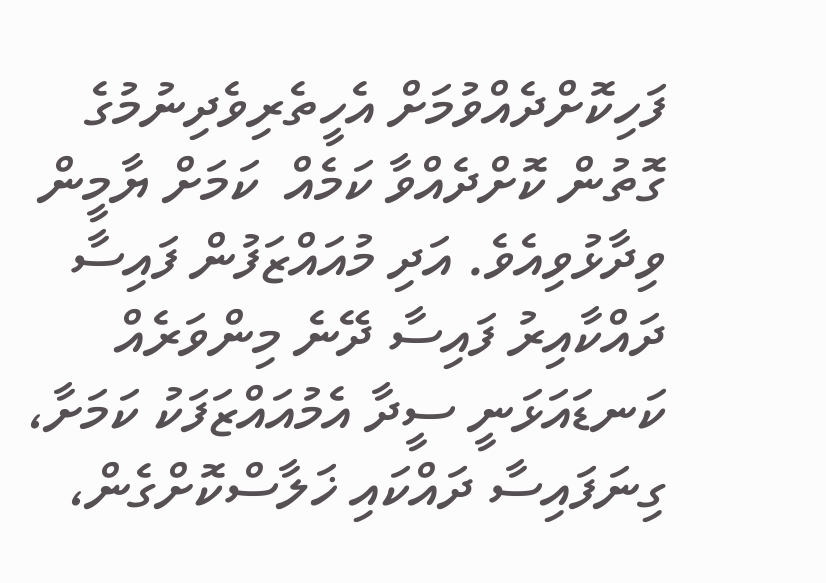ފަހިކޮށްދެއްވުމަށް އެހީތެރިވެދިނުމުގެ ގޮތުން ކޮށްދެއްވާ ކަމެއް  ކަމަށް ޔާމީން ވިދާޅުވިއެވެ. އަދި މުއައްޒަފުން ފައިސާ ދައްކާއިރު ފައިސާ ދޭނެ މިންވަރެއް ކަނޑައަޅަނީ ސީދާ އެމުއައްޒަފަކު ކަމަށާ، ގިނަފައިސާ ދައްކައި ޚަލާސްކޮށްގެން،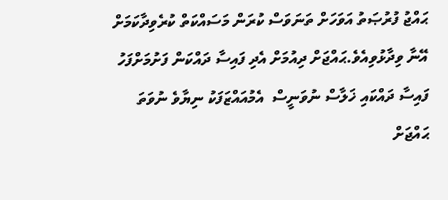ޙައްޖު ފުރުޞަތު އަވަހަށް ތަނަވަސް ކުރަން މަސައްކަތް ކުރެވިދާކަމަށް އޭނާ ވިދާޅުވިއެވެ.ޙައްޖަށް ދިއުމަށް އެދި ފައިސާ ދައްކަން ފަށުމަށްފަހު ފައިސާ ދައްކައި ޚަލާސް ނުވަނީސް  އެމުއައްޒަފަކު ނިޔާވެ ނުވަތަ ޙައްޖަށް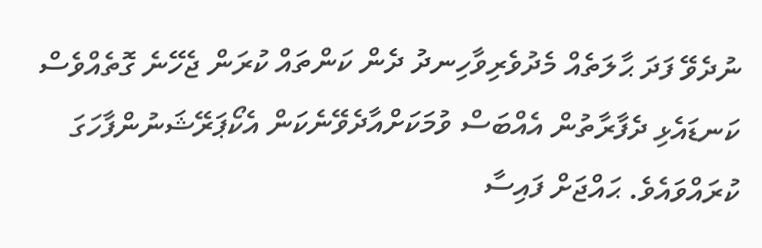ނުދެވޭ ފަދަ ޙާލަތެއް މެދުވެރިވާހިނދު ދެން ކަންތައް ކުރަން ޖެހޭނެ ގޮތެއްވެސް ކަނޑައެޅި ދެފާރާތުން އެއްބަސް ވުމަކަށްއާދެވޭނެކަން އެކޯޕަރޭޝަނުންފާހަގަ ކުރައްވައެވެ. ޙައްޖަށް ފައިސާ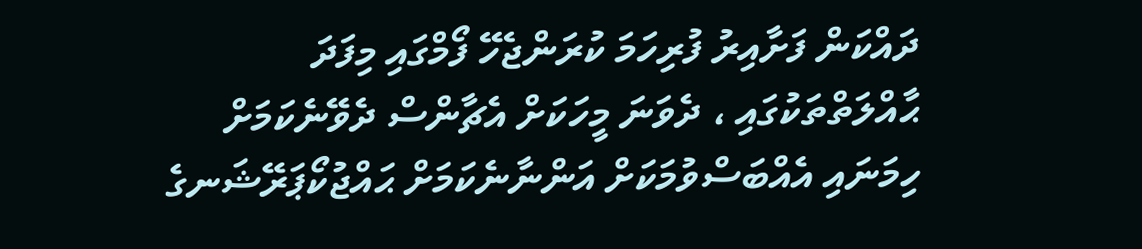ދައްކަން ފަށާއިރު ފުރިހަމަ ކުރަންޖެހޭ ފޯމްގައި މިފަދަ ޙާއްލަތްތަކުގައި ، ދެވަނަ މީހަކަށް އެޗާންސް ދެވޭނެކަމަށް ހިމަނައި އެއްބަސްވުމަކަށް އަންނާނެކަމަށް ޙައްޖުކޯޕަރޭޝަނގެ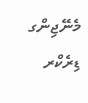މެނޭޖިންގ ޑިރެކްރ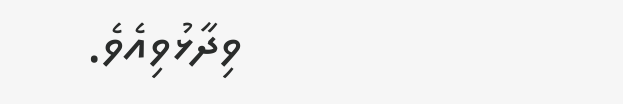ވިދާޅުވިއެވެ.